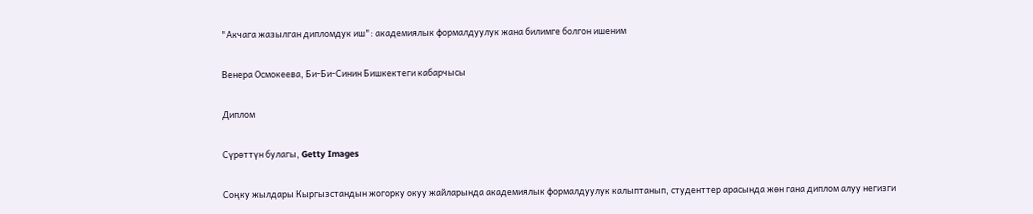"Акчага жазылган дипломдук иш": академиялык формалдуулук жана билимге болгон ишеним

Венера Осмокеева, Би-Би-Синин Бишкектеги кабарчысы

Диплом

Сүрөттүн булагы, Getty Images

Соңку жылдары Кыргызстандын жогорку окуу жайларында академиялык формалдуулук калыптанып, студенттер арасында жөн гана диплом алуу негизги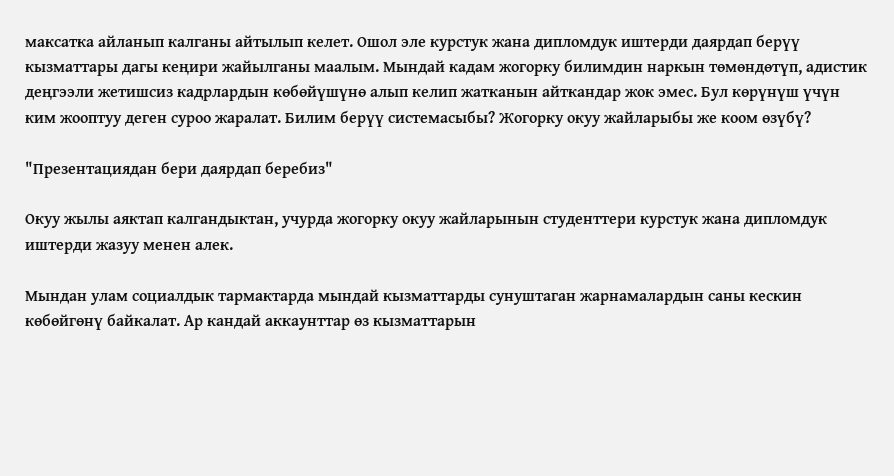максатка айланып калганы айтылып келет. Ошол эле курстук жана дипломдук иштерди даярдап берүү кызматтары дагы кеңири жайылганы маалым. Мындай кадам жогорку билимдин наркын төмөндөтүп, адистик деңгээли жетишсиз кадрлардын көбөйүшүнө алып келип жатканын айткандар жок эмес. Бул көрүнүш үчүн ким жооптуу деген суроо жаралат. Билим берүү системасыбы? Жогорку окуу жайларыбы же коом өзүбү?

"Презентациядан бери даярдап беребиз"

Окуу жылы аяктап калгандыктан, учурда жогорку окуу жайларынын студенттери курстук жана дипломдук иштерди жазуу менен алек.

Мындан улам социалдык тармактарда мындай кызматтарды сунуштаган жарнамалардын саны кескин көбөйгөнү байкалат. Ар кандай аккаунттар өз кызматтарын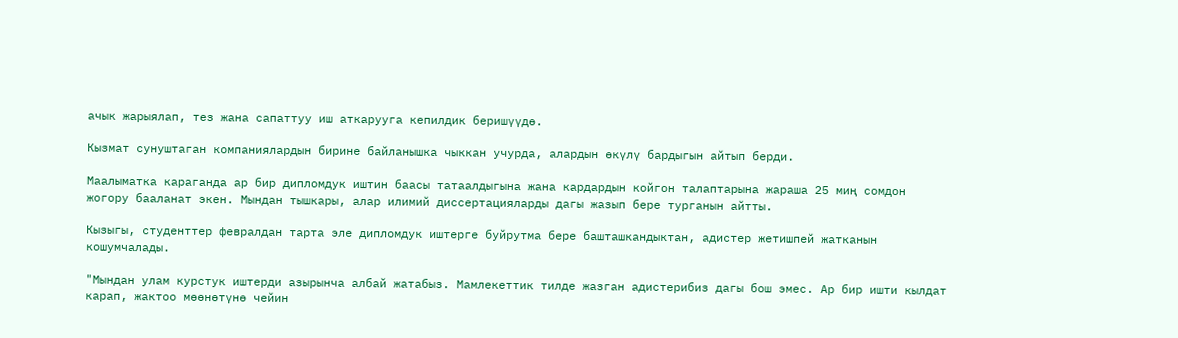ачык жарыялап, тез жана сапаттуу иш аткарууга кепилдик беришүүдө.

Кызмат сунуштаган компаниялардын бирине байланышка чыккан учурда, алардын өкүлү бардыгын айтып берди.

Маалыматка караганда ар бир дипломдук иштин баасы татаалдыгына жана кардардын койгон талаптарына жараша 25 миң сомдон жогору бааланат экен. Мындан тышкары, алар илимий диссертацияларды дагы жазып бере турганын айтты.

Кызыгы, студенттер февралдан тарта эле дипломдук иштерге буйрутма бере башташкандыктан, адистер жетишпей жатканын кошумчалады.

"Мындан улам курстук иштерди азырынча албай жатабыз. Мамлекеттик тилде жазган адистерибиз дагы бош эмес. Ар бир ишти кылдат карап, жактоо мөөнөтүнө чейин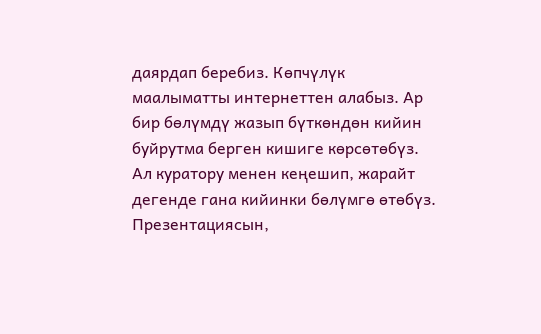даярдап беребиз. Көпчүлүк маалыматты интернеттен алабыз. Ар бир бөлүмдү жазып бүткөндөн кийин буйрутма берген кишиге көрсөтөбүз. Ал куратору менен кеңешип, жарайт дегенде гана кийинки бөлүмгө өтөбүз. Презентациясын,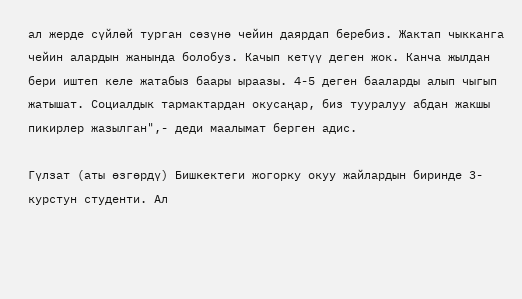ал жерде сүйлөй турган сөзүнө чейин даярдап беребиз. Жактап чыкканга чейин алардын жанында болобуз. Качып кетүү деген жок. Канча жылдан бери иштеп келе жатабыз баары ыраазы. 4-5 деген бааларды алып чыгып жатышат. Социалдык тармактардан окусаңар, биз тууралуу абдан жакшы пикирлер жазылган",- деди маалымат берген адис.

Гүлзат (аты өзгөрдү) Бишкектеги жогорку окуу жайлардын биринде 3-курстун студенти. Ал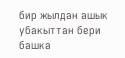бир жылдан ашык убакыттан бери башка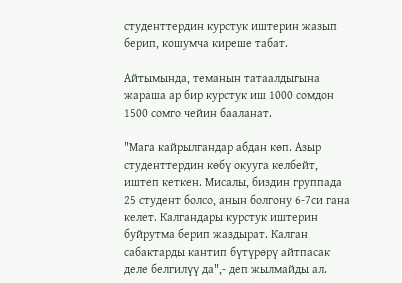студенттердин курстук иштерин жазып берип, кошумча киреше табат.

Айтымында, теманын татаалдыгына жараша ар бир курстук иш 1000 сомдон 1500 сомго чейин бааланат.

"Мага кайрылгандар абдан көп. Азыр студенттердин көбү окууга келбейт, иштеп кеткен. Мисалы, биздин группада 25 студент болсо, анын болгону 6-7си гана келет. Калгандары курстук иштерин буйрутма берип жаздырат. Калган сабактарды кантип бүтүрөрү айтпасак деле белгилүү да",- деп жылмайды ал.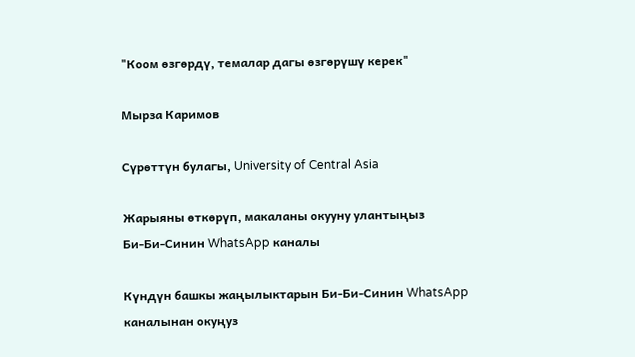"Коом өзгөрдү, темалар дагы өзгөрүшү керек"

Мырза Каримов

Сүрөттүн булагы, University of Central Asia

Жарыяны өткөрүп, макаланы окууну улантыңыз
Би-Би-Синин WhatsApp каналы

Күндүн башкы жаңылыктарын Би-Би-Синин WhatsApp каналынан окуңуз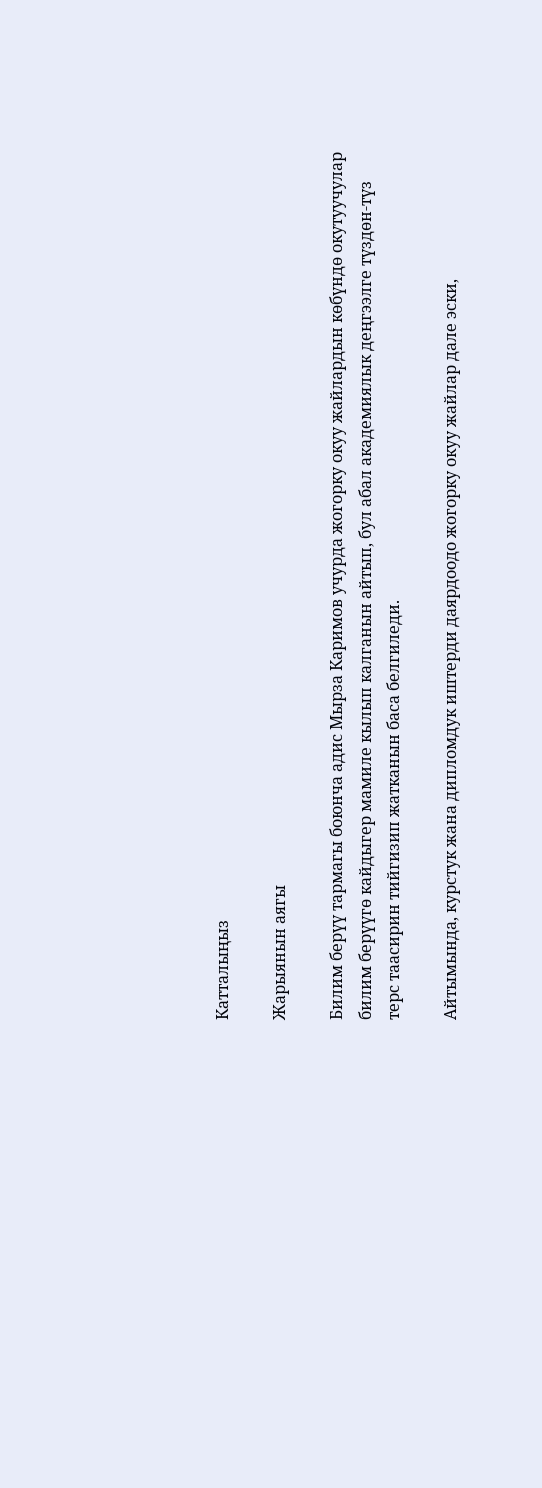Катталыңыз

Жарыянын аягы

Билим берүү тармагы боюнча адис Мырза Каримов учурда жогорку окуу жайлардын көбүндө окутуучулар билим берүүгө кайдыгер мамиле кылып калганын айтып, бул абал академиялык деңгээлге түздөн-түз терс таасирин тийгизип жатканын баса белгиледи.

Айтымында, курстук жана дипломдук иштерди даярдоодо жогорку окуу жайлар дале эски,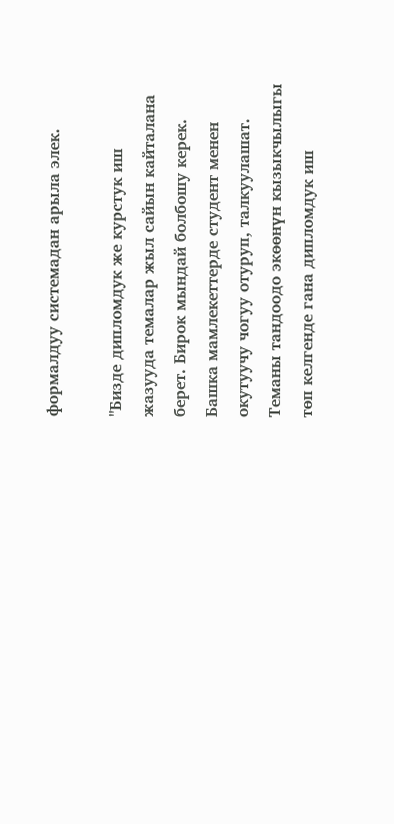формалдуу системадан арыла элек.

"Бизде дипломдук же курстук иш жазууда темалар жыл сайын кайталана берет. Бирок мындай болбошу керек. Башка мамлекеттерде студент менен окутуучу чогуу отуруп, талкуулашат. Теманы тандоодо экөөнүн кызыкчылыгы төп келгенде гана дипломдук иш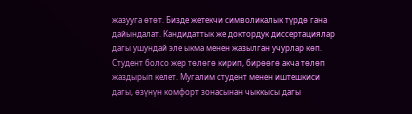жазууга өтөт. Бизде жетекчи символикалык түрдө гана дайындалат. Кандидаттык же доктордук диссертациялар дагы ушундай эле ыкма менен жазылган учурлар көп. Студент болсо жер төлөгө кирип, бирөөгө акча төлөп жаздырып келет. Мугалим студент менен иштешкиси дагы, өзүнүн комфорт зонасынан чыккысы дагы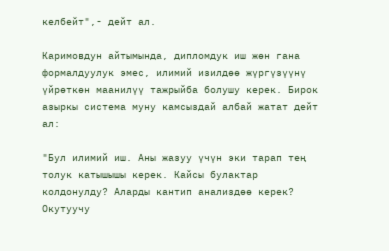келбейт",- дейт ал.

Каримовдун айтымында, дипломдук иш жөн гана формалдуулук эмес, илимий изилдөө жүргүзүүнү үйрөткөн маанилүү тажрыйба болушу керек. Бирок азыркы система муну камсыздай албай жатат дейт ал:

"Бул илимий иш. Аны жазуу үчүн эки тарап тең толук катышышы керек. Кайсы булактар колдонулду? Аларды кантип анализдөө керек? Окутуучу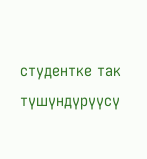студентке так түшүндүрүүсү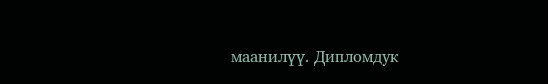маанилүү. Дипломдук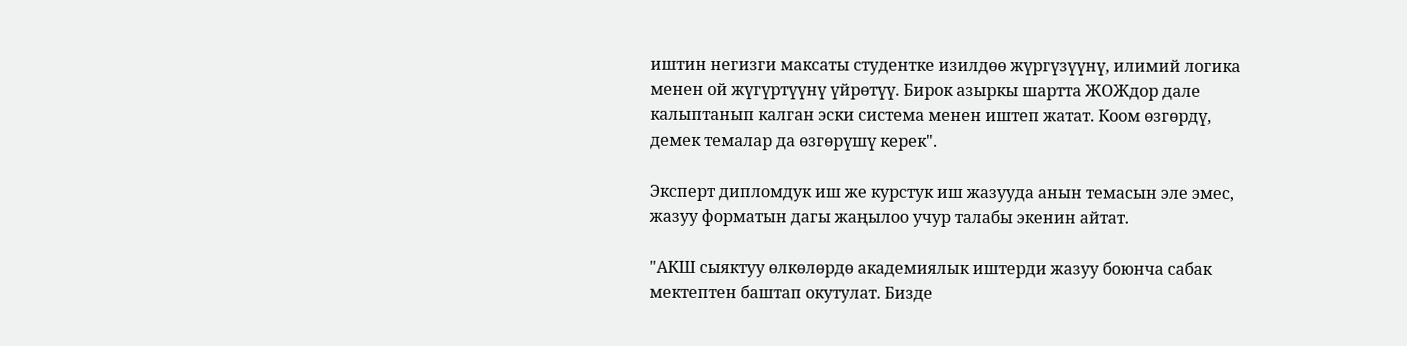иштин негизги максаты студентке изилдөө жүргүзүүнү, илимий логика менен ой жүгүртүүнү үйрөтүү. Бирок азыркы шартта ЖОЖдор дале калыптанып калган эски система менен иштеп жатат. Коом өзгөрдү, демек темалар да өзгөрүшү керек".

Эксперт дипломдук иш же курстук иш жазууда анын темасын эле эмес, жазуу форматын дагы жаңылоо учур талабы экенин айтат.

"АКШ сыяктуу өлкөлөрдө академиялык иштерди жазуу боюнча сабак мектептен баштап окутулат. Бизде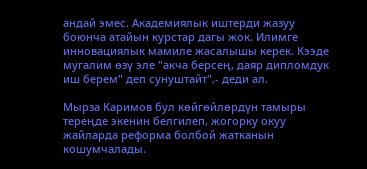андай эмес. Академиялык иштерди жазуу боюнча атайын курстар дагы жок. Илимге инновациялык мамиле жасалышы керек. Кээде мугалим өзү эле "акча берсең, даяр дипломдук иш берем" деп сунуштайт",- деди ал.

Мырза Каримов бул көйгөйлөрдүн тамыры тереңде экенин белгилеп, жогорку окуу жайларда реформа болбой жатканын кошумчалады.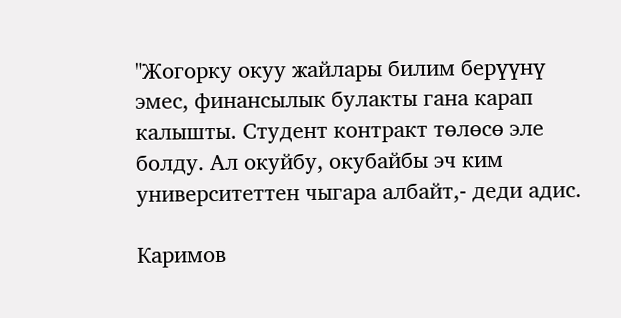"Жогорку окуу жайлары билим берүүнү эмес, финансылык булакты гана карап калышты. Студент контракт төлөсө эле болду. Ал окуйбу, окубайбы эч ким университеттен чыгара албайт,- деди адис.

Каримов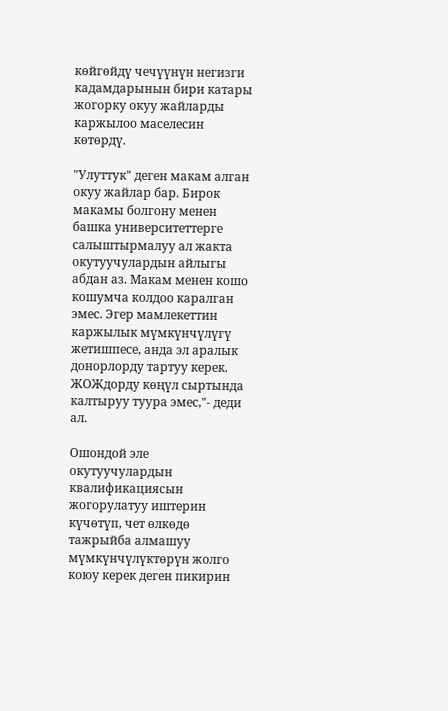көйгөйдү чечүүнүн негизги кадамдарынын бири катары жогорку окуу жайларды каржылоо маселесин көтөрдү.

"Улуттук" деген макам алган окуу жайлар бар. Бирок макамы болгону менен башка университеттерге салыштырмалуу ал жакта окутуучулардын айлыгы абдан аз. Макам менен кошо кошумча колдоо каралган эмес. Эгер мамлекеттин каржылык мүмкүнчүлүгү жетишпесе, анда эл аралык донорлорду тартуу керек. ЖОЖдорду көңүл сыртында калтыруу туура эмес,"- деди ал.

Ошондой эле окутуучулардын квалификациясын жогорулатуу иштерин күчөтүп, чет өлкөдө тажрыйба алмашуу мүмкүнчүлүктөрүн жолго коюу керек деген пикирин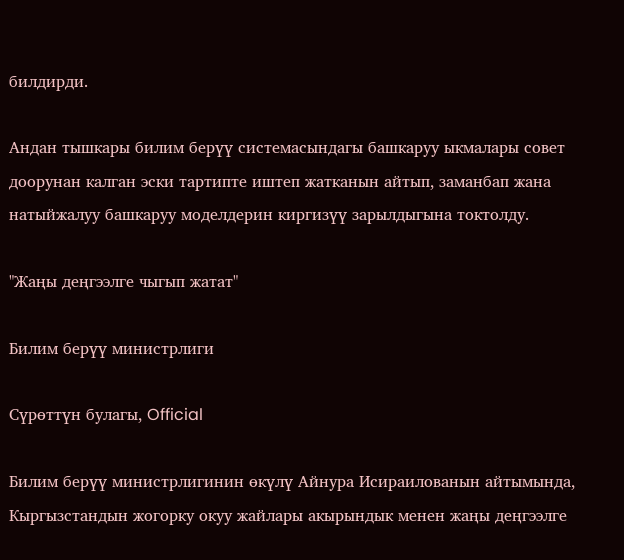билдирди.

Андан тышкары билим берүү системасындагы башкаруу ыкмалары совет доорунан калган эски тартипте иштеп жатканын айтып, заманбап жана натыйжалуу башкаруу моделдерин киргизүү зарылдыгына токтолду.

"Жаңы деңгээлге чыгып жатат"

Билим берүү министрлиги

Сүрөттүн булагы, Official

Билим берүү министрлигинин өкүлү Айнура Исираилованын айтымында, Кыргызстандын жогорку окуу жайлары акырындык менен жаңы деңгээлге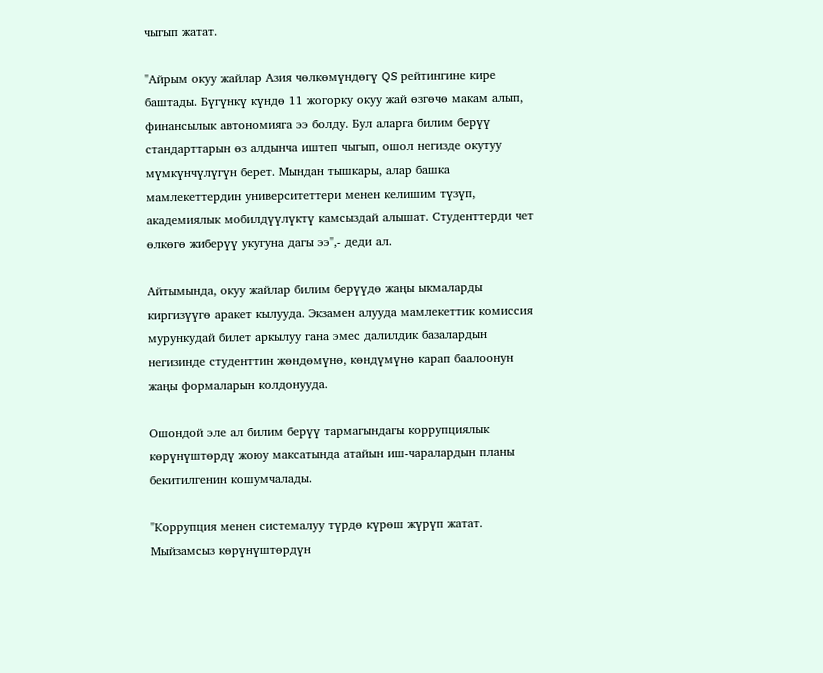чыгып жатат.

"Айрым окуу жайлар Азия чөлкөмүндөгү QS рейтингине кире баштады. Бүгүнкү күндө 11 жогорку окуу жай өзгөчө макам алып, финансылык автономияга ээ болду. Бул аларга билим берүү стандарттарын өз алдынча иштеп чыгып, ошол негизде окутуу мүмкүнчүлүгүн берет. Мындан тышкары, алар башка мамлекеттердин университеттери менен келишим түзүп, академиялык мобилдүүлүктү камсыздай алышат. Студенттерди чет өлкөгө жиберүү укугуна дагы ээ",- деди ал.

Айтымында, окуу жайлар билим берүүдө жаңы ыкмаларды киргизүүгө аракет кылууда. Экзамен алууда мамлекеттик комиссия мурункудай билет аркылуу гана эмес далилдик базалардын негизинде студенттин жөндөмүнө, көндүмүнө карап баалоонун жаңы формаларын колдонууда.

Ошондой эле ал билим берүү тармагындагы коррупциялык көрүнүштөрдү жоюу максатында атайын иш-чаралардын планы бекитилгенин кошумчалады.

"Коррупция менен системалуу түрдө күрөш жүрүп жатат. Мыйзамсыз көрүнүштөрдүн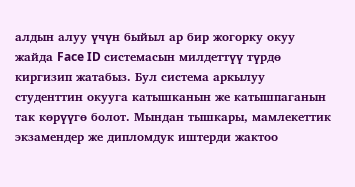алдын алуу үчүн быйыл ар бир жогорку окуу жайда Face ID системасын милдеттүү түрдө киргизип жатабыз. Бул система аркылуу студенттин окууга катышканын же катышпаганын так көрүүгө болот. Мындан тышкары, мамлекеттик экзамендер же дипломдук иштерди жактоо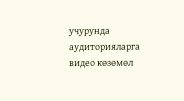учурунда аудиторияларга видео көзөмөл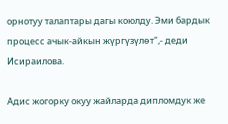орнотуу талаптары дагы коюлду. Эми бардык процесс ачык-айкын жүргүзүлөт",- деди Исираилова.

Адис жогорку окуу жайларда дипломдук же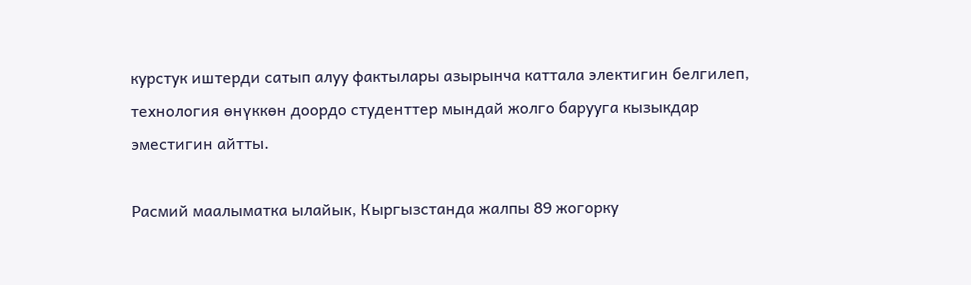курстук иштерди сатып алуу фактылары азырынча каттала электигин белгилеп, технология өнүккөн доордо студенттер мындай жолго барууга кызыкдар эместигин айтты.

Расмий маалыматка ылайык, Кыргызстанда жалпы 89 жогорку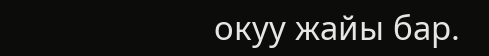окуу жайы бар.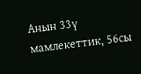Анын 33ү мамлекеттик, 56сы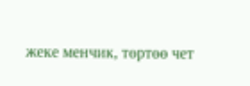жеке менчик, төртөө чет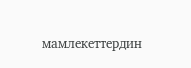мамлекеттердин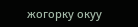жогорку окуу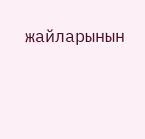жайларынын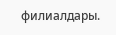филиалдары.